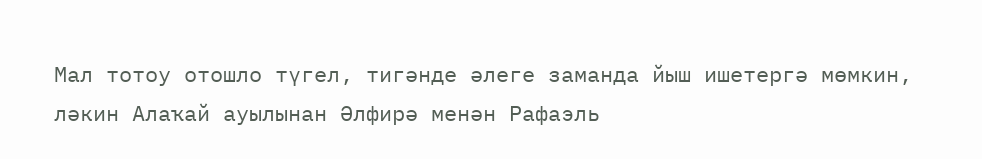Мал тотоу отошло түгел, тигәнде әлеге заманда йыш ишетергә мөмкин, ләкин Алаҡай ауылынан Әлфирә менән Рафаэль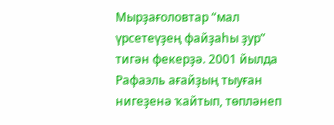Мырҙағоловтар “мал үрсетеүҙең файҙаһы ҙур” тигән фекерҙә. 2001 йылда Рафаэль ағайҙың тыуған нигеҙенә ҡайтып, төпләнеп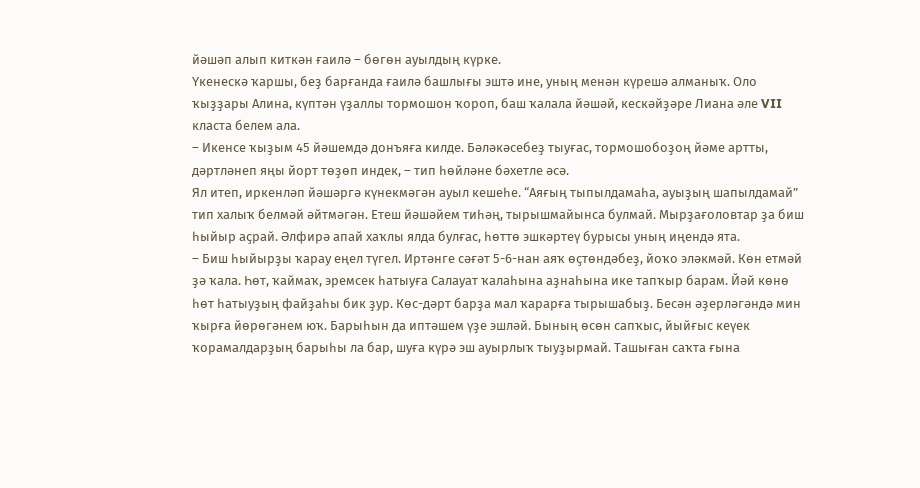йәшәп алып киткән ғаилә – бөгөн ауылдың күрке.
Үкенескә ҡаршы, беҙ барғанда ғаилә башлығы эштә ине, уның менән күрешә алманыҡ. Оло ҡыҙҙары Алина, күптән үҙаллы тормошон ҡороп, баш ҡалала йәшәй, кескәйҙәре Лиана әле VII класта белем ала.
– Икенсе ҡыҙым 45 йәшемдә донъяға килде. Бәләкәсебеҙ тыуғас, тормошобоҙоң йәме артты, дәртләнеп яңы йорт төҙөп индек, – тип һөйләне бәхетле әсә.
Ял итеп, иркенләп йәшәргә күнекмәгән ауыл кешеһе. “Аяғың тыпылдамаһа, ауыҙың шапылдамай” тип халыҡ белмәй әйтмәгән. Етеш йәшәйем тиһәң, тырышмайынса булмай. Мырҙағоловтар ҙа биш һыйыр аҫрай. Әлфирә апай хаҡлы ялда булғас, һөттө эшкәртеү бурысы уның иңендә ята.
– Биш һыйырҙы ҡарау еңел түгел. Иртәнге сәғәт 5-6-нан аяҡ өҫтөндәбеҙ, йоҡо эләкмәй. Көн етмәй ҙә ҡала. Һөт, ҡаймаҡ, эремсек һатыуға Салауат ҡалаһына аҙнаһына ике тапҡыр барам. Йәй көнө һөт һатыуҙың файҙаһы бик ҙур. Көс-дәрт барҙа мал ҡарарға тырышабыҙ. Бесән әҙерләгәндә мин ҡырға йөрөгәнем юҡ. Барыһын да иптәшем үҙе эшләй. Бының өсөн сапҡыс, йыйғыс кеүек ҡорамалдарҙың барыһы ла бар, шуға күрә эш ауырлыҡ тыуҙырмай. Ташыған саҡта ғына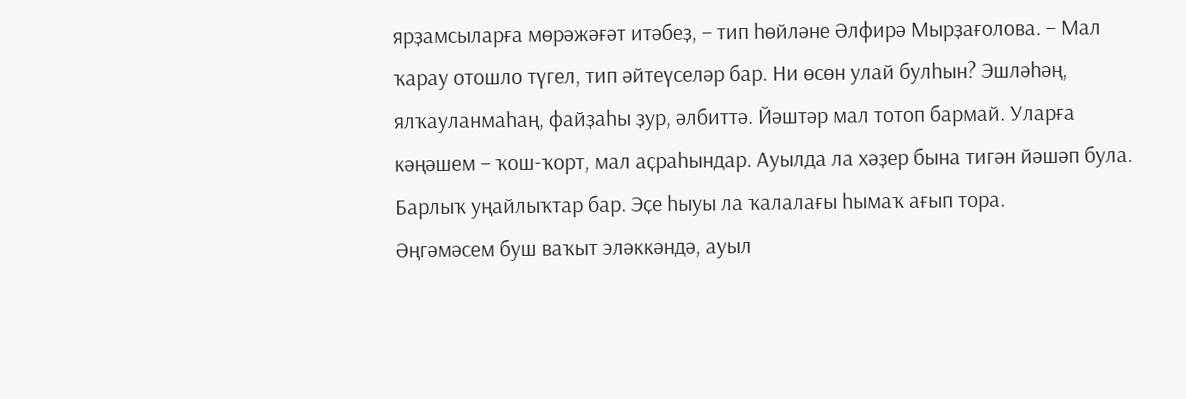ярҙамсыларға мөрәжәғәт итәбеҙ, – тип һөйләне Әлфирә Мырҙағолова. – Мал ҡарау отошло түгел, тип әйтеүселәр бар. Ни өсөн улай булһын? Эшләһәң, ялҡауланмаһаң, файҙаһы ҙур, әлбиттә. Йәштәр мал тотоп бармай. Уларға кәңәшем – ҡош-ҡорт, мал аҫраһындар. Ауылда ла хәҙер бына тигән йәшәп була. Барлыҡ уңайлыҡтар бар. Эҫе һыуы ла ҡалалағы һымаҡ ағып тора.
Әңгәмәсем буш ваҡыт эләккәндә, ауыл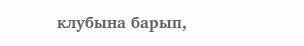клубына барып,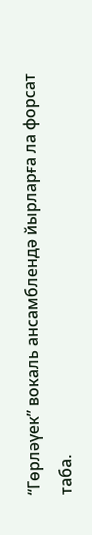“Гөрләүек” вокаль ансамблендә йырларға ла форсат таба.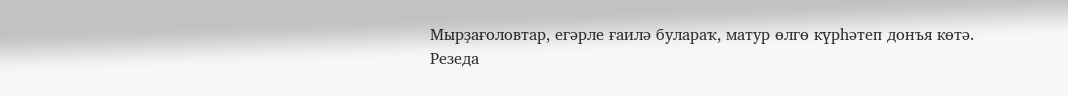Мырҙағоловтар, егәрле ғаилә булараҡ, матур өлгө күрһәтеп донъя көтә.
Резеда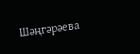Шәңгәрәева